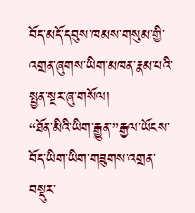བོད་མདོ་དབུས་ཁམས་གསུམ་གྱི་འགྲན་ཞུགས་ཡིག་མཁན་རྣམ་པའི་སྤྱན་སྔར་ཞུ་གསོལ།
“ཐོན་མིའི་ཡིག་རྒྱུན་”རྒྱལ་ཡོངས་བོད་ཡིག་ཡིག་གཟུགས་འགྲན་བསྡུར་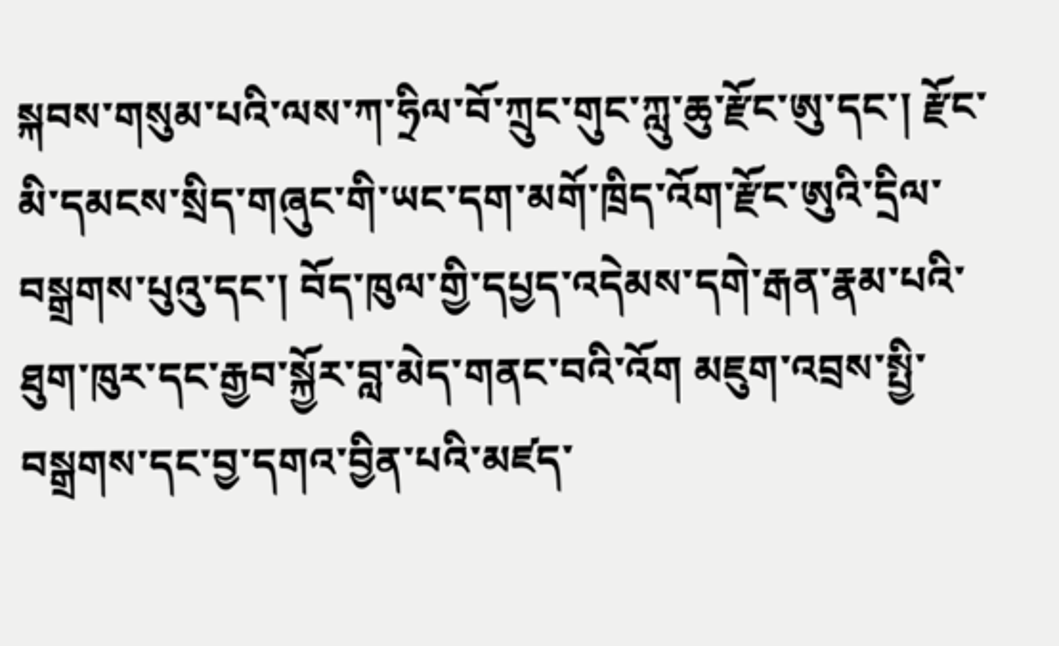སྐབས་གསུམ་པའི་ལས་ཀ་ཧྲིལ་བོ་ཀྲུང་གུང་ཀླུ་ཆུ་རྫོང་ཨུ་དང་། རྫོང་མི་དམངས་སྲིད་གཞུང་གི་ཡང་དག་མགོ་ཁྲིད་འོག་རྫོང་ཨུའི་དྲིལ་བསྒྲགས་པུའུ་དང་། བོད་ཁུལ་གྱི་དཔྱད་འདེམས་དགེ་རྒན་རྣམ་པའི་ཐུག་ཁུར་དང་རྒྱབ་སྐྱོར་བླ་མེད་གནང་བའི་འོག མཇུག་འབྲས་སྤྱི་བསྒྲགས་དང་བྱ་དགའ་བྱིན་པའི་མཛད་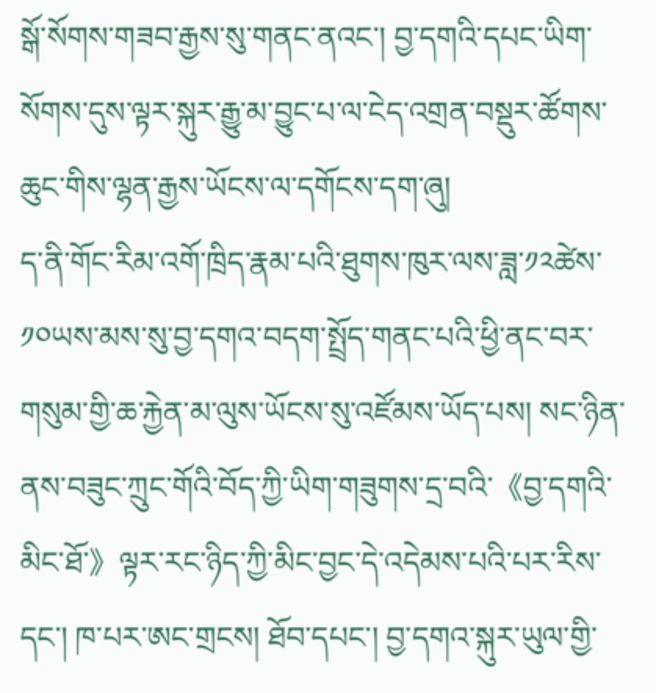སྒོ་སོགས་གཟབ་རྒྱས་སུ་གནང་ནའང་། བྱ་དགའི་དཔང་ཡིག་སོགས་དུས་ལྟར་སྐུར་རྒྱུ་མ་བྱུང་པ་ལ་ངེད་འགྲན་བསྡུར་ཚོགས་ཆུང་གིས་ལྷན་རྒྱས་ཡོངས་ལ་དགོངས་དག་ཞུ།
ད་ནི་གོང་རིམ་འགོ་ཁྲིད་རྣམ་པའི་ཐུགས་ཁུར་ལས་ཟླ་༡༢ཚེས་༡༠ཡས་མས་སུ་བྱ་དགའ་བདག་སྤྲོད་གནང་པའི་ཕྱི་ནང་བར་གསུམ་གྱི་ཆ་རྐྱེན་མ་ལུས་ཡོངས་སུ་འཛོམས་ཡོད་པས། སང་ཉིན་ནས་བཟུང་ཀྲུང་གོའི་བོད་ཀྱི་ཡིག་གཟུགས་དྲ་བའི་《བྱ་དགའི་མིང་ཐོ་》ལྟར་རང་ཉིད་ཀྱི་མིང་བྱང་དེ་འདེམས་པའི་པར་རིས་དང་། ཁ་པར་ཨང་གྲངས། ཐོབ་དཔང་། བྱ་དགའ་སྐུར་ཡུལ་གྱི་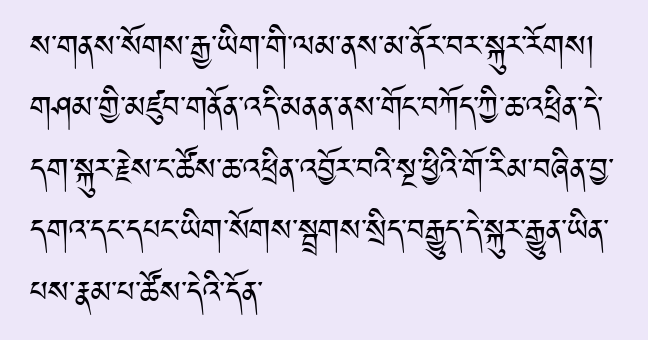ས་གནས་སོགས་རྒྱ་ཡིག་གི་ལམ་ནས་མ་ནོར་བར་སྐུར་རོགས།
གཤམ་གྱི་མཛུབ་གནོན་འདི་མནན་ནས་གོང་བཀོད་ཀྱི་ཆ་འཕྲིན་དེ་དག་སྐུར་རྗེས་ང་ཚོས་ཆ་འཕྲིན་འབྱོར་བའི་སྔ་ཕྱིའི་གོ་རིམ་བཞིན་བྱ་དགའ་དང་དཔང་ཡིག་སོགས་སྦྲགས་སྲིད་བརྒྱུད་དེ་སྐུར་རྒྱུན་ཡིན་པས་རྣམ་པ་ཚོས་དེའི་དོན་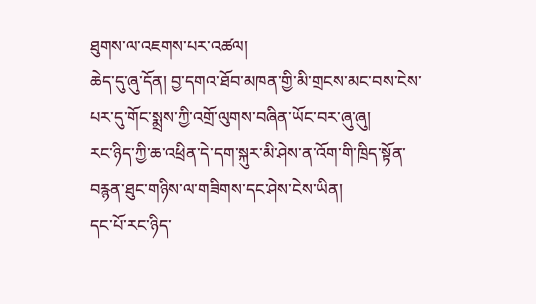ཐུགས་ལ་འཇགས་པར་འཚལ།
ཆེད་དུ་ཞུ་དོན། བྱ་དགའ་ཐོབ་མཁན་གྱི་མི་གྲངས་མང་བས་ངེས་པར་དུ་གོང་སྨྲས་ཀྱི་འགྲོ་ལུགས་བཞིན་ཡོང་བར་ཞུ་ཞུ།
རང་ཉིད་ཀྱི་ཆ་འཕྲིན་དེ་དག་སྐུར་མི་ཤེས་ན་འོག་གི་ཁྲིད་སྟོན་བརྙན་ཐུང་གཉིས་ལ་གཟིགས་དང་ཤེས་ངེས་ཡིན།
དང་པོ་རང་ཉིད་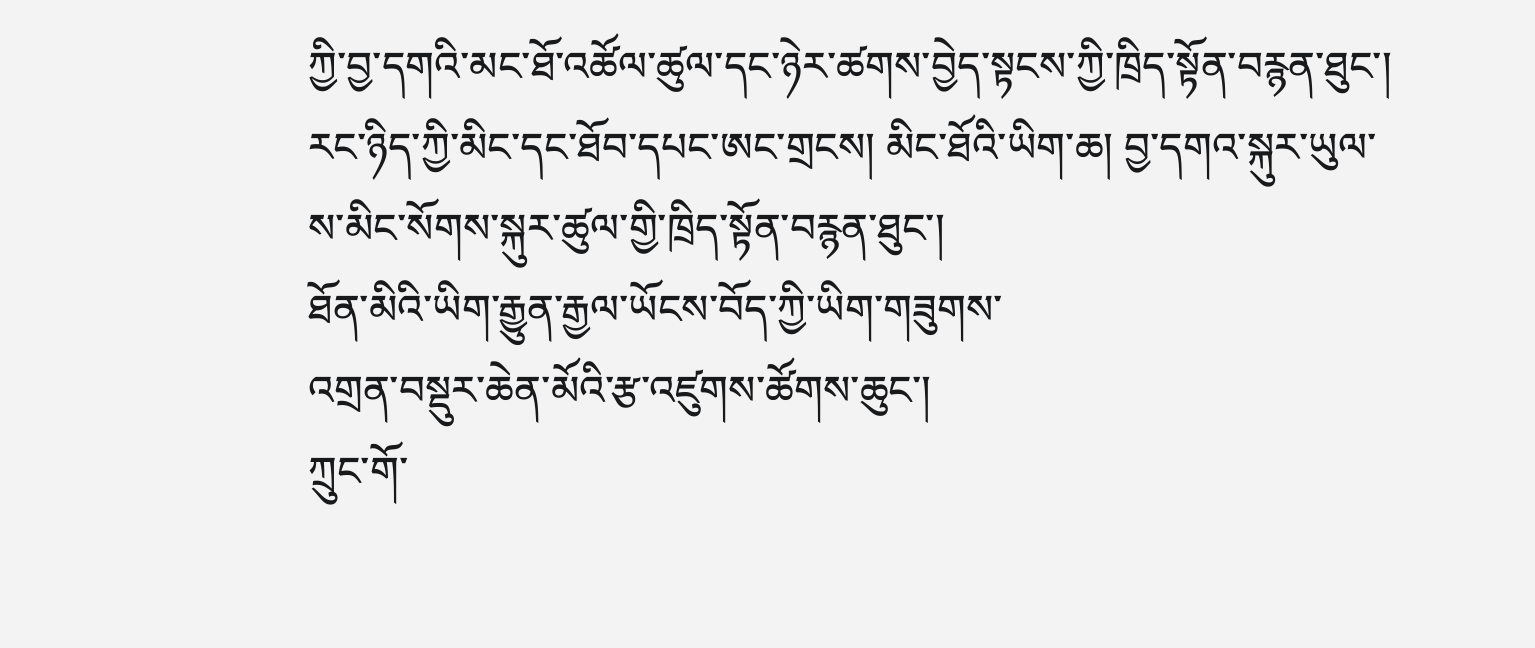ཀྱི་བྱ་དགའི་མང་ཐོ་འཚོལ་ཚུལ་དང་ཉེར་ཚགས་བྱེད་སྟངས་ཀྱི་ཁྲིད་སྟོན་བརྙན་ཐུང་།
རང་ཉིད་ཀྱི་མིང་དང་ཐོབ་དཔང་ཨང་གྲངས། མིང་ཐོའི་ཡིག་ཆ། བྱ་དགའ་སྐུར་ཡུལ་ས་མིང་སོགས་སྐུར་ཚུལ་གྱི་ཁྲིད་སྟོན་བརྙན་ཐུང་།
ཐོན་མིའི་ཡིག་རྒྱུན་རྒྱལ་ཡོངས་བོད་ཀྱི་ཡིག་གཟུགས་
འགྲན་བསྡུར་ཆེན་མོའི་རྩ་འཛུགས་ཚོགས་ཆུང་།
ཀྲུང་གོ་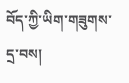བོད་ཀྱི་ཡིག་གཟུགས་དྲ་བས།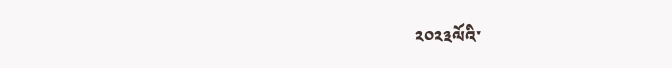༢༠༢༣ལོའི་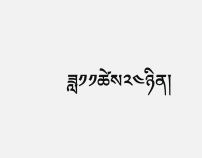ཟླ༡༡ཚེས༢༤ཉིན།